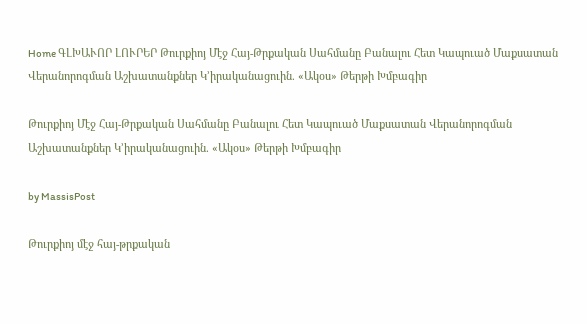Home ԳԼԽԱՒՈՐ ԼՈՒՐԵՐ Թուրքիոյ Մէջ Հայ-Թրքական Սահմանը Բանալու Հետ Կապուած Մաքսատան Վերանորոգման Աշխատանքներ Կ’իրականացուին. «Ակօս» Թերթի Խմբագիր

Թուրքիոյ Մէջ Հայ-Թրքական Սահմանը Բանալու Հետ Կապուած Մաքսատան Վերանորոգման Աշխատանքներ Կ’իրականացուին. «Ակօս» Թերթի Խմբագիր

by MassisPost

Թուրքիոյ մէջ հայ-թրքական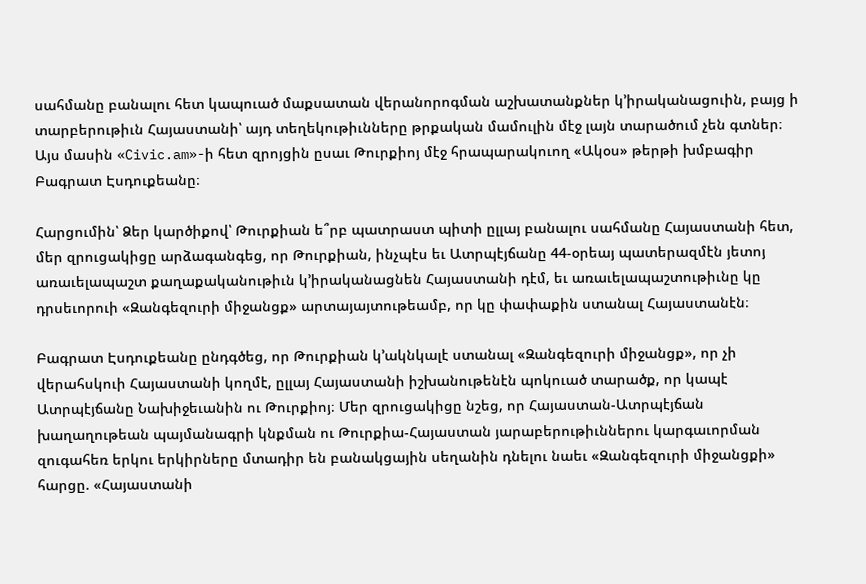սահմանը բանալու հետ կապուած մաքսատան վերանորոգման աշխատանքներ կ’իրականացուին, բայց ի տարբերութիւն Հայաստանի՝ այդ տեղեկութիւնները թրքական մամուլին մէջ լայն տարածում չեն գտներ։ Այս մասին «Civic.am»-ի հետ զրոյցին ըսաւ Թուրքիոյ մէջ հրապարակուող «Ակօս» թերթի խմբագիր Բագրատ Էսդուքեանը։

Հարցումին՝ Ձեր կարծիքով՝ Թուրքիան ե՞րբ պատրաստ պիտի ըլլայ բանալու սահմանը Հայաստանի հետ, մեր զրուցակիցը արձագանգեց, որ Թուրքիան, ինչպէս եւ Ատրպէյճանը 44-օրեայ պատերազմէն յետոյ առաւելապաշտ քաղաքականութիւն կ’իրականացնեն Հայաստանի դէմ, եւ առաւելապաշտութիւնը կը դրսեւորուի «Զանգեզուրի միջանցք» արտայայտութեամբ, որ կը փափաքին ստանալ Հայաստանէն։

Բագրատ Էսդուքեանը ընդգծեց, որ Թուրքիան կ’ակնկալէ ստանալ «Զանգեզուրի միջանցք», որ չի վերահսկուի Հայաստանի կողմէ, ըլլայ Հայաստանի իշխանութենէն պոկուած տարածք, որ կապէ Ատրպէյճանը Նախիջեւանին ու Թուրքիոյ։ Մեր զրուցակիցը նշեց, որ Հայաստան-Ատրպէյճան խաղաղութեան պայմանագրի կնքման ու Թուրքիա-Հայաստան յարաբերութիւններու կարգաւորման զուգահեռ երկու երկիրները մտադիր են բանակցային սեղանին դնելու նաեւ «Զանգեզուրի միջանցքի» հարցը. «Հայաստանի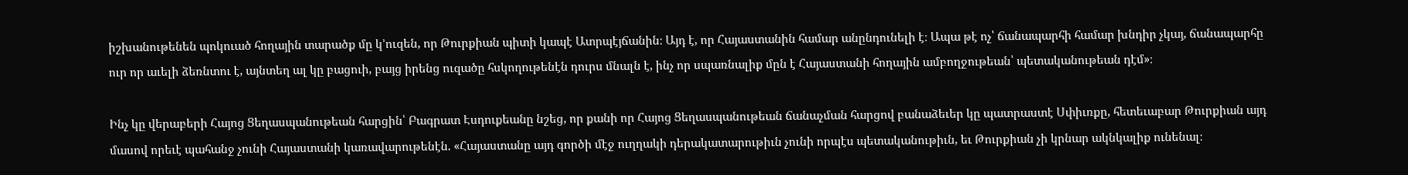իշխանութենեն պոկուած հողային տարածք մը կ’ուզեն, որ Թուրքիան պիտի կապէ Ատրպէյճանին։ Այդ է, որ Հայաստանին համար անընդունելի է։ Ապա թէ ոչ՝ ճանապարհի համար խնդիր չկայ, ճանապարհը ուր որ աւելի ձեռնտու է, այնտեղ ալ կը բացուի, բայց իրենց ուզածը հսկողութենէն դուրս մնալն է, ինչ որ սպառնալիք մըն է Հայաստանի հողային ամբողջութեան՝ պետականութեան դէմ»։

Ինչ կը վերաբերի Հայոց Ցեղասպանութեան հարցին՝ Բագրատ Էսդուքեանը նշեց, որ քանի որ Հայոց Ցեղասպանութեան ճանաչման հարցով բանաձեւեր կը պատրաստէ Սփիւռքը, հետեւաբար Թուրքիան այդ մասով որեւէ պահանջ չունի Հայաստանի կառավարութենէն. «Հայաստանը այդ գործի մէջ ուղղակի դերակատարութիւն չունի որպէս պետականութիւն, եւ Թուրքիան չի կրնար ակնկալիք ունենալ։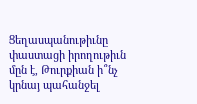Ցեղասպանութիւնը փաստացի իրողութիւն մըն է, Թուրքիան ի՞նչ կրնայ պահանջել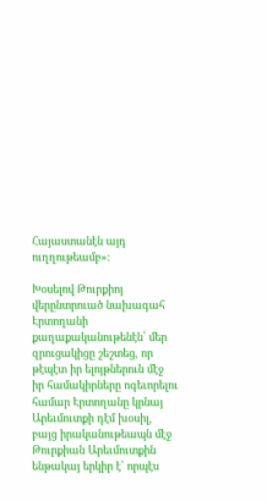Հայաստանէն այդ ուղղութեամբ»:

Խօսելով Թուրքիոյ վերընտրուած նախագահ Էրտողանի քաղաքականութենէն՝ մեր զրուցակիցը շեշտեց, որ թէպէտ իր ելոյթներուն մէջ իր համակիրները ոգեւորելու համար Էրտողանը կրնայ Արեւմուտքի դէմ խօսիլ, բայց իրականութեապն մէջ Թուրքիան Արեւմուտքին ենթակայ երկիր է՝ որպէս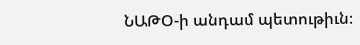ՆԱԹՕ-ի անդամ պետութիւն։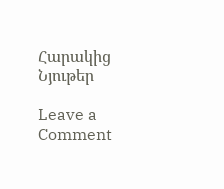Հարակից Նյութեր

Leave a Comment